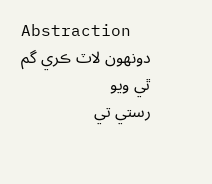Abstraction
دونهون لاٽ ڪري گم ٿي ويو
رستي تي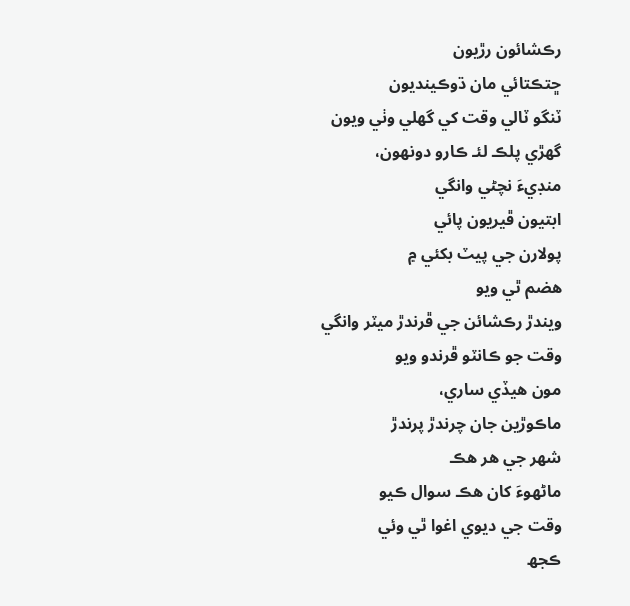رڪشائون رڙيون
ڇتڪتائي مان ڌوڪينديون
ٽنگو ٽالي وقت کي گھلي وٺي ويون
گھڙي پلڪ لئـ ڪارو دونهون،
منڊيءَ نچڻي وانگي
ابتيون ڦيريون پائي
پولارن جي پيٽ بکئي ۾
هضم ٿي ويو
ويندڙ رڪشائن جي ڦرندڙ ميٽر وانگي
وقت جو ڪانٽو ڦرندو ويو
مون هيڏي ساري،
ماڪوڙين جان چرندڙ پرندڙ
شهر جي هر هڪ
ماڻهوءَ کان هڪ سوال ڪيو
وقت جي ديوي اغوا ٿي وئي
ڪجھ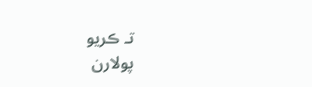تـ ڪريو
پولارن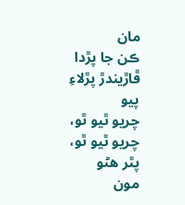مان
ڪن جا پڙدا ڦاڙيندڙ پڙلاءِ پيو
چريو ٿيو ٿو، چريو ٿيو ٿو، پٿر هڻو
مون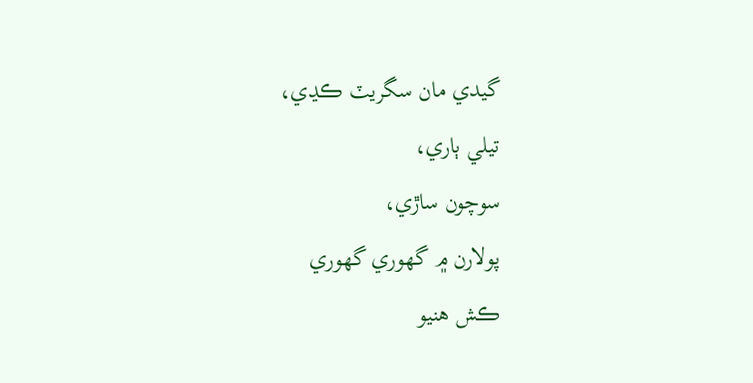گيدي مان سگريٽ ڪڍي،
تيلي ٻاري،
سوچون ساڙي،
پولارن ۾ گھوري گھوري
ڪش هنيو